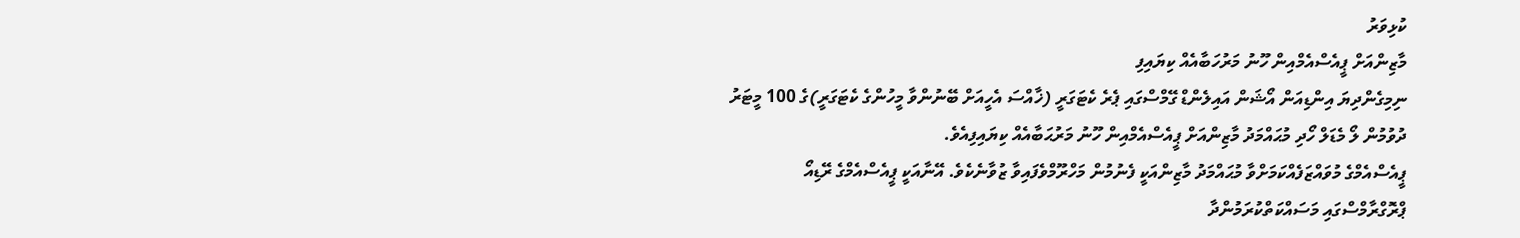ކުޅިވަރު
މާޒިންއަށް ޕީއެސްއެމްއިން ހޫނު މަރުހަބާއެއް ކިޔައިފި
ނިމިގެންދިޔަ އިންޑިއަން އޯޝަން އައިލެންޑް ގޭމްސްގައި ޕެރެ ކެޓަގަރީ (ޚާއްސަ އެހީއަށް ބޭނުންވާ މީހުންގެ ކެޓަގަރީ)ގެ 100 މީޓަރު ދުވުމުން ލޯ މެޑަލް ހޯދި މުޙައްމަދު މާޒިންއަށް ޕީއެސްއެމްއިން ހޫނު މަރުޙަބާއެއް ކިޔައިފިއެވެ.
ޕީއެސްއެމްގެ މުވައްޒަފެއްކަމަށްވާ މުޙައްމަދު މާޒިންއަކީ ފެނުމުން މަހްރޫމްވެފައިވާ ޒުވާނެކެވެ. އޭނާއަކީ ޕީއެސްއެމްގެ ރޭޑިއޯ ޕްރޮގްރާމްސްގައި މަސައްކަތްކުރަމުންދާ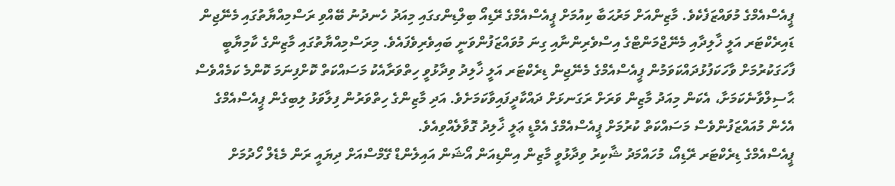ޕީއެސްއެމްގެ މުވައްޒަފެކެވެ. މާޒިންއަށް މަރުޙަބާ ކިއުމަށް ޕީއެސްއެމްގެ ރޭޑިއޯ ބިލްޑިންގގައި މިއަދު ހެނދުނު ބޭއްވި ރަސްމިއްޔާތުގައި މެނޭޖިން ޑައިރެކްޓަރ އަލީ ޚާލިދާއި މެނޭޖްމަންޓްގެ އިސްވެރިންނާއި ގިނަ މުވައްޒަފުންވަނީ ބައިވެރިވެފައެވެ. މިރަސްމިއްޔާތުގައި މާޒިންގެ ކާމިޔާބީ ފާހަގަކުރުމަށް ވާހަކަފުޅުދައްކަވަމުން ޕީއެސްއެމްގެ މެނޭޖިން ޑިރެކްޓަރ އަލީ ޚާލިދު ވިދާޅުވީ ހިތްވަރާއެކު މަސައްކަތް ކޮށްފިނަމަ ކޮންމެ ކަމެއްވެސް ޙާސިލްވާނެކަމަށާ، އެކަން މިއަދު މާޒިން ވަރަށް ރަގަނޅަށް ދައްކާދީފައިވާކަމަށެވެ. އަދި މާޒިންގެ ހިތްވަރުން ފިލާވަޅު ލިބިގެން ޕީއެސްއެމްގެ އެހެން މުއައްޒަފުންވެސް މަސައްކަތް ކުރުމަށް ޕީއެސްއެމްގެ އެމްޑީ ޢަލީ ޚާލިދު ގޮވާލެއްވިއެވެ.
ޕީއެސްއެމްގެ ޑިރެކްޓަރ ރޭޑިއޯ، މުހައްމަދު ޝާކިރު ވިދާޅުވީ މާޒިން އިންޑިއަން އޯޝަން އައިލެންޑް ގޭމްސްއަށް ދިޔައީ ރަން މެޑެލް ހޯދުމަށް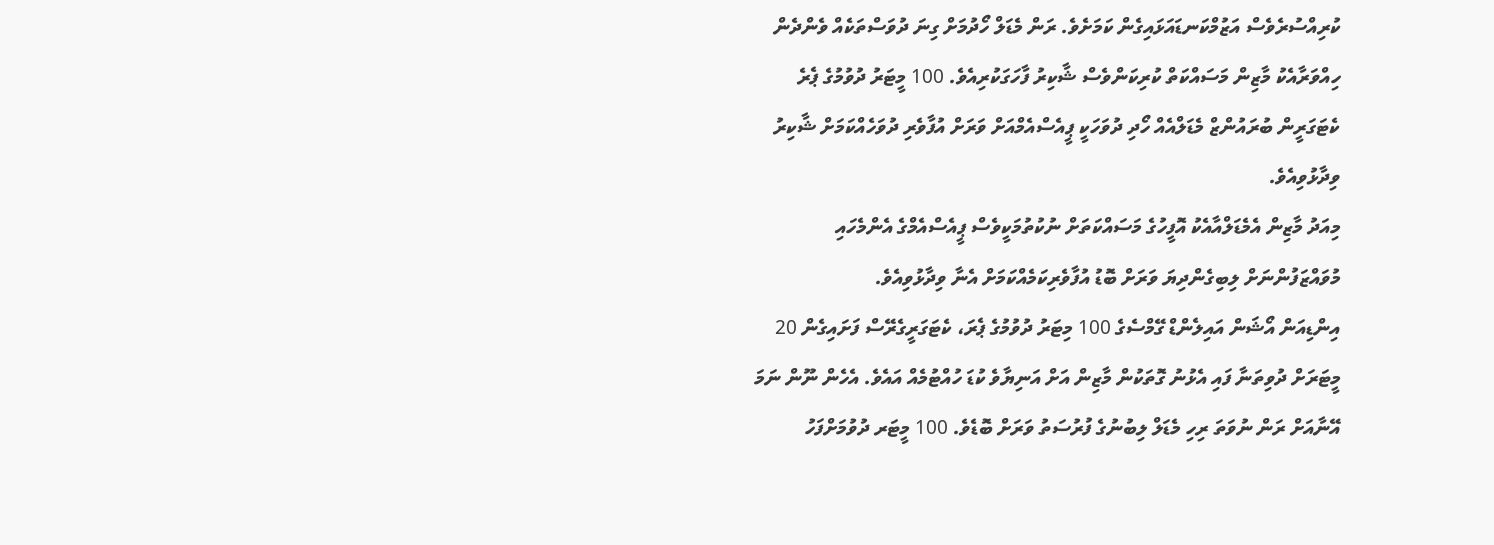ކުރިއްސުރެވެސް އަޒުމްކަނޑައަޅައިގެން ކަމަށެވެ. ރަން މެޑަލް ހޯދުމަށް ގިނަ ދުވަސްތަކެއް ވެންދެން ހިއްވަރާއެކު މާޒިން މަސައްކަތް ކުރިކަންވެސް ޝާކިރު ފާހަގަކުރިއެވެ. 100 މީޓަރު ދުވުމުގެ ޕެރެ ކެޓަގަރީން ބުރައުންޒް މެޑަލްއެއް ހޯދި ދުވަހަކީ ޕީއެސްއެމްއަށް ވަރަށް އުފާވެރި ދުވަހެއްކަމަށް ޝާކިރު ވިދާޅުވިއެވެ.
މިއަދު މާޒިން އެމެޑަލްއާއެކު އޮފީހުގެ މަސައްކަތަށް ނުކުތުމަކީވެސް ޕީއެސްއެމްގެ އެންމެހައި މުވައްޒަފުންނަށް ލިބިގެންދިޔަ ވަރަށް ބޮޑު އުފާވެރިކަމެއްކަމަށް އެނާ ވިދާޅުވިއެވެ.
އިންޑިއަން އޯޝަން އައިލެންޑް ގޭމްސެގެ 100 މިޓަރު ދުވުމުގެ ޕެރަ، ކެޓަގަރީގެރޭސް ފަށައިގެން 20 މީޓަރަށް ދުވިތަނާ ފައި އެޅުނު ގޮތަކުން މާޒިން އަށް އަނިޔާވެ ކުޑަ ހުއްޓުމެއް އައެވެ. އެހެން ނޫން ނަމަ އޭނާއަށް ރަން ނުވަތަ ރިހި މެޑަލް ލިބުނުގެ ފުރުސަތު ވަރަށް ބޮޑެވެ. 100 މީޓަރ ދުވުމަށްފަހު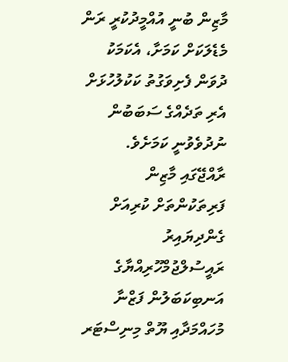މާޒިން ބުނީ އުއްމީދުކުރީ ރަން މެޑެލަކަށް ކަމަށާ، އެކަމަކު ދުވަން ފެށިވަގުތު ކަކުލުހުޅަށް އެރި ތަދެއްގެ ސަބަބުން ނުދުވެވުނީ ކަމަށެވެ.
ރާއްޖޭގައި މާޒިން ފަރިތަކުންތަށް ކުރިއަށް ގެންދިޔައިރު ރައީސުލްޖުމްހޫރިއްޔާގެ އަނބިކަބަލުން ފަޒްނާ މުހައްމަދާއި ޔޫތް މިނިސްޓަރ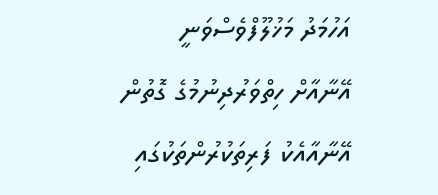އަހުމަދު މަޚުލޫފްވެސްވަނީ އޭނާއާށް ހިތްވަރުދިނުމުގެ ގޮތުން އޭނާއާއެކު ފަރިތަކުރުންތަކުގައި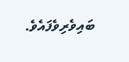ބައިވެރިވެފައެވެ.